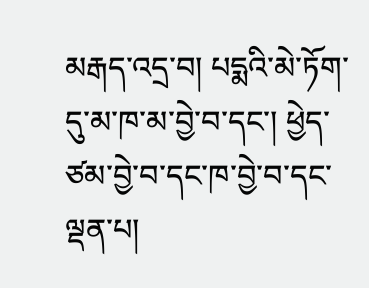མརྒད་འདྲ་བ། པདྨའི་མེ་ཏོག་དུ་མ་ཁ་མ་བྱེ་བ་དང་། ཕྱེད་ཙམ་བྱེ་བ་དང་ཁ་བྱེ་བ་དང་ལྡན་པ།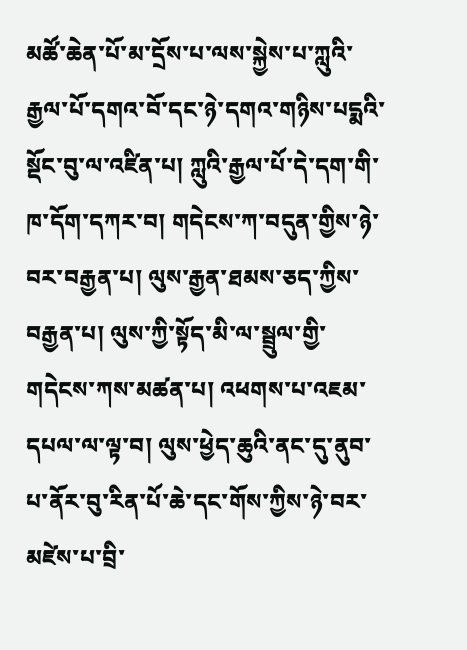མཚོ་ཆེན་པོ་མ་དྲོས་པ་ལས་སྐྱེས་པ་ཀླུའི་རྒྱལ་པོ་དགའ་བོ་དང་ཉེ་དགའ་གཉིས་པདྨའི་སྡོང་བུ་ལ་འཛིན་པ། ཀླུའི་རྒྱལ་པོ་དེ་དག་གི་ཁ་དོག་དཀར་བ། གདེངས་ཀ་བདུན་གྱིས་ཉེ་བར་བརྒྱན་པ། ལུས་རྒྱན་ཐམས་ཅད་ཀྱིས་བརྒྱན་པ། ལུས་ཀྱི་སྟོད་མི་ལ་སྦྲུལ་གྱི་གདེངས་ཀས་མཚན་པ། འཕགས་པ་འཇམ་དཔལ་ལ་ལྟ་བ། ལུས་ཕྱེད་ཆུའི་ནང་དུ་ནུབ་པ་ནོར་བུ་རིན་པོ་ཆེ་དང་གོས་ཀྱིས་ཉེ་བར་མཛེས་པ་བྲི་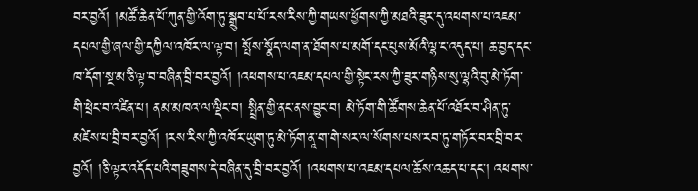བར་བྱའོ། །མཚོ་ཆེན་པོ་ཀུན་གྱི་འོག་ཏུ་སྒྲུབ་པ་པོ་རས་རིས་ཀྱི་གཡས་ཕྱོགས་ཀྱི་མཐའི་ཟུར་དུ་འཕགས་པ་འཇམ་དཔལ་གྱི་ཞལ་གྱི་དཀྱིལ་འཁོར་ལ་ལྟ་བ། སྤོས་སྣོད་ལག་ན་ཐོགས་པ་མགོ་དང་པུས་མོའི་ལྷ་ང་འདུད་པ། ཆ་བྱད་དང་ཁ་དོག་སྔ་མ་ཅི་ལྟ་བ་བཞིན་བྲི་བར་བྱའོ། །འཕགས་པ་འཇམ་དཔལ་གྱི་སྟེང་རས་ཀྱི་ཟུར་གཉིས་སུ་ལྷའི་བུ་མེ་ཏོག་གི་ཕྲེང་བ་འཛིན་པ། ནམ་མཁའ་ལ་ལྡིང་བ། སྤྲིན་གྱི་ནང་ནས་བྱུང་བ། མེ་ཏོག་གི་ཚོགས་ཆེན་པོ་འཐོར་བ་ཤིན་ཏུ་མཛེས་པ་བྲི་བར་བྱའོ། །རས་རིས་ཀྱི་འཁོར་ཡུག་ཏུ་མེ་ཏོག་ནཱ་ག་གེ་སར་ལ་སོགས་པས་རབ་ཏུ་གཏོར་བར་བྲི་བར་བྱའོ། །ཅི་ལྟར་འདོད་པའི་གཟུགས་དེ་བཞིན་དུ་བྲི་བར་བྱའོ། །འཕགས་པ་འཇམ་དཔལ་ཆོས་འཆད་པ་དང་། འཕགས་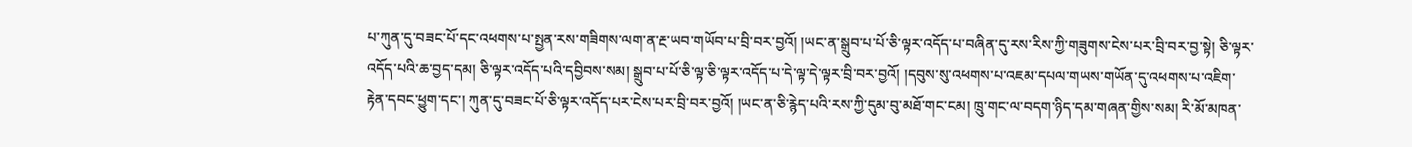པ་ཀུན་དུ་བཟང་པོ་དང་འཕགས་པ་སྤྱན་རས་གཟིགས་ལག་ན་རྔ་ཡབ་གཡོབ་པ་བྲི་བར་བྱའོ། །ཡང་ན་སྒྲུབ་པ་པོ་ཅི་ལྟར་འདོད་པ་བཞིན་དུ་རས་རིས་ཀྱི་གཟུགས་ངེས་པར་བྲི་བར་བྱ་སྟེ། ཅི་ལྟར་འདོད་པའི་ཆ་བྱད་དམ། ཅི་ལྟར་འདོད་པའི་དབྱིབས་སམ། སྒྲུབ་པ་པོ་ཅི་ལྟ་ཅི་ལྟར་འདོད་པ་དེ་ལྟ་དེ་ལྟར་བྲི་བར་བྱའོ། །དབུས་སུ་འཕགས་པ་འཇམ་དཔལ་གཡས་གཡོན་དུ་འཕགས་པ་འཇིག་རྟེན་དབང་ཕྱུག་དང་། ཀུན་དུ་བཟང་པོ་ཅི་ལྟར་འདོད་པར་ངེས་པར་བྲི་བར་བྱའོ། །ཡང་ན་ཅི་རྙེད་པའི་རས་ཀྱི་དུམ་བུ་མཐོ་གང་ངམ། ཁྲུ་གང་ལ་བདག་ཉིད་དམ་གཞན་གྱིས་སམ། རི་མོ་མཁན་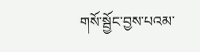གསོ་སྦྱོང་བྱས་པའམ་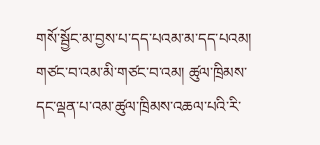གསོ་སྦྱོང་མ་བྱས་པ་དད་པའམ་མ་དད་པའམ། གཙང་བ་འམ་མི་གཙང་བ་འམ། ཚུལ་ཁྲིམས་དང་ལྡན་པ་འམ་ཚུལ་ཁྲིམས་འཆལ་པའི་རི་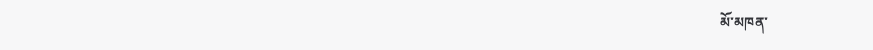མོ་མཁན་